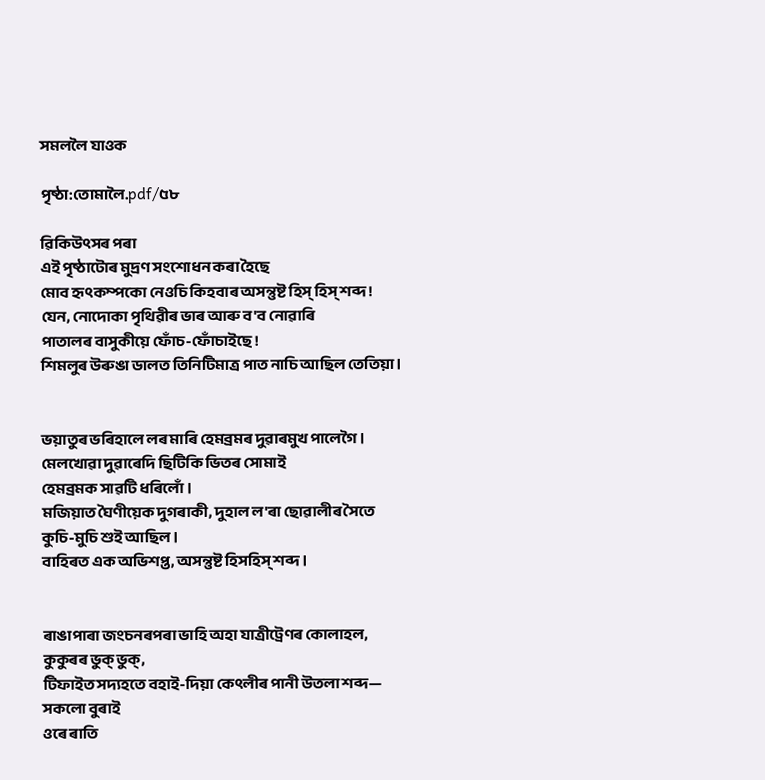সমললৈ যাওক

পৃষ্ঠা:তোমালৈ.pdf/৫৮

ৱিকিউৎসৰ পৰা
এই পৃষ্ঠাটোৰ মুদ্ৰণ সংশোধন কৰা হৈছে
মোব হৃৎকম্পকো নেওচি কিহবাৰ অসন্তুষ্ট হিস্ হিস্ শব্দ !
যেন, নোদোকা পৃথিৱীৰ ভাৰ আৰু ব'ব নোৱাৰি
পাতালৰ বাসুকীয়ে ফোঁচ-ফোঁচাইছে !
শিমলুৰ উৰুঙা ডালত তিনিটিমাত্র পাত নাচি আছিল তেতিয়া ।


ভয়াতুৰ ভৰিহালে লৰ মাৰি হেমব্ৰমৰ দুৱাৰমুখ পালেগৈ।
মেলখোৱা দুৱাৰেদি ছিটিকি ভিতৰ সোমাই
হেমব্ৰমক সাৱটি ধৰিলোঁ।
মজিয়াত ঘৈণীয়েক দুগৰাকী, দুহাল ল'ৰা ছোৱালীৰ সৈতে
কুচি-মুচি শুই আছিল।
বাহিৰত এক অভিশপ্ত, অসন্তুষ্ট হিসহিস্ শব্দ ।


ৰাঙাপাৰা জংচনৰপৰা ভাহি অহা যাত্রীট্ৰেণৰ কোলাহল,
কুকুৰৰ ভুক্‌ ভুক্‌,
টিফাইত সদ্যহতে বহাই-দিয়া কেৎলীৰ পানী উতলা শব্দ—
সকলো বুৰাই
ওৰে ৰাতি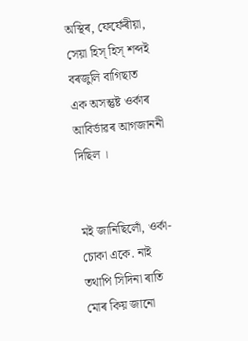অস্থিৰ, ফেৰ্ফেৰীয়া, সেয়া হিস্‌ হিস্‌ শব্দই
বৰজুলি বাগিছাত
এক অসন্তুষ্ট ওৰ্কাৰ আবিৰ্ভাৱৰ আগজাননী দিছিল ।


মই জানিছিলোঁ, ওর্কা-চোকা একে. নাই
তথাপি সিদিনা ৰাতি মোৰ কিয় জানো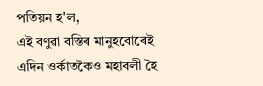পতিয়ন হ'ল,
এই বণুৱা বস্তিৰ মানুহবোৰেই
এদিন ওর্কাতকৈও মহাবলী হৈ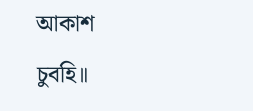আকাশ চুবহি॥